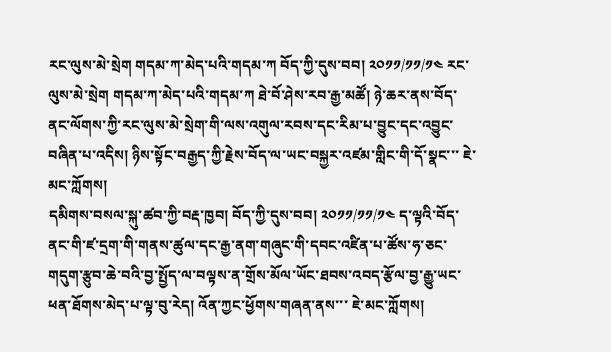རང་ལུས་མེ་སྲེག གདམ་ཀ་མེད་པའི་གདམ་ཀ བོད་ཀྱི་དུས་བབ། ༢༠༡༡/༡༡/༡༤ རང་ལུས་མེ་སྲེག གདམ་ཀ་མེད་པའི་གདམ་ཀ ཐེ་བོ་ཤེས་རབ་རྒྱ་མཚོ། ཉེ་ཆར་ནས་བོད་ནང་ལོགས་ཀྱི་རང་ལུས་མེ་སྲེག་གི་ལས་འགུལ་རབས་དང་རིམ་པ་བྱུང་དང་འབྱུང་བཞིན་པ་འདིས། ཉིས་སྟོང་བརྒྱད་ཀྱི་རྗེས་བོད་ལ་ཡང་བསྐྱར་འཛམ་གླིང་གི་དོ་སྣང་་་ ཇེ་མང་ཀློགས།
དམིགས་བསལ་སྐུ་ཚབ་ཀྱི་བརྡ་ཁྱབ། བོད་ཀྱི་དུས་བབ། ༢༠༡༡/༡༡/༡༤ ད་ལྟའི་བོད་ནང་གི་ཛ་དྲག་གི་གནས་ཚུལ་དང་རྒྱ་ནག་གཞུང་གི་དབང་འཛིན་པ་ཚོས་ཧ་ཅང་གདུག་རྩུབ་ཆེ་བའི་བྱ་སྤྱོད་ལ་བལྟས་ན་གྲོས་མོལ་ཡོང་ཐབས་འབད་རྩོལ་བྱ་རྒྱུ་ཡང་ཕན་ཐོགས་མེད་པ་ལྟ་བུ་རེད། འོན་ཀྱང་ཕྱོགས་གཞན་ནས་་་ ཇེ་མང་ཀློགས།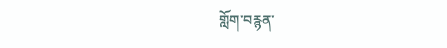གློག་བརྙན་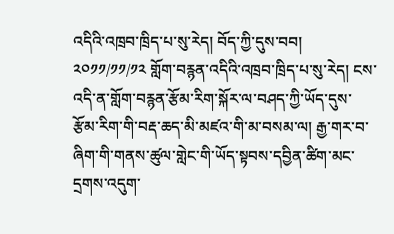འདིའི་འཁྲབ་ཁྲིད་པ་སུ་རེད། བོད་ཀྱི་དུས་བབ། ༢༠༡༡/༡༡/༡༢ གློག་བརྙན་འདིའི་འཁྲབ་ཁྲིད་པ་སུ་རེད། ངས་འདི་ན་གློག་བརྙན་རྩོམ་རིག་སྐོར་ལ་བཤད་ཀྱི་ཡོད་དུས་རྩོམ་རིག་གི་བརྡ་ཆད་མི་མཛའ་གི་མ་བསམ་ལ། རྒྱ་གར་བ་ཞིག་གི་གནས་ཚུལ་གླེང་གི་ཡོད་སྟབས་དབྱིན་ཚིག་མང་དྲགས་འདུག་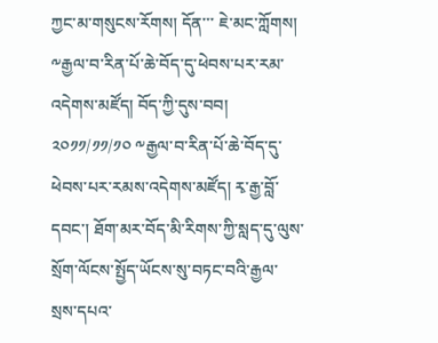ཀྱང་མ་གསུངས་རོགས། དོན་་་ ཇེ་མང་ཀློགས།
༸རྒྱལ་བ་རིན་པོ་ཆེ་བོད་དུ་ཕེབས་པར་རམ་འདེགས་མཛོད། བོད་ཀྱི་དུས་བབ། ༢༠༡༡/༡༡/༡༠ ༸རྒྱལ་བ་རིན་པོ་ཆེ་བོད་དུ་ཕེབས་པར་རམས་འདེགས་མཛོད། རྭ་རྒྱ་བློ་དབང་། ཐོག་མར་བོད་མི་རིགས་ཀྱི་སླད་དུ་ལུས་སྲོག་ལོངས་སྤྱོད་ཡོངས་སུ་བཏང་བའི་རྒྱལ་སྲས་དཔའ་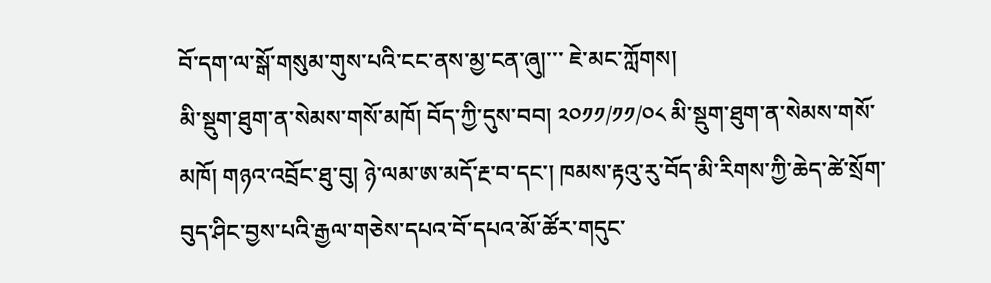བོ་དག་ལ་སྒོ་གསུམ་གུས་པའི་ངང་ནས་མྱ་ངན་ཞུ།་་་ ཇེ་མང་ཀློགས།
མི་སྡུག་ཐུག་ན་སེམས་གསོ་མཁོ། བོད་ཀྱི་དུས་བབ། ༢༠༡༡/༡༡/༠༨ མི་སྡུག་ཐུག་ན་སེམས་གསོ་མཁོ། གཉའ་འབྲོང་ཐུ་བུ། ཉེ་ལམ་ཨ་མདོ་རྔ་བ་དང་། ཁམས་རྟའུ་རུ་བོད་མི་རིགས་ཀྱི་ཆེད་ཚེ་སྲོག་བུད་ཤིང་བྱས་པའི་རྒྱལ་གཅེས་དཔའ་བོ་དཔའ་མོ་ཚོར་གདུང་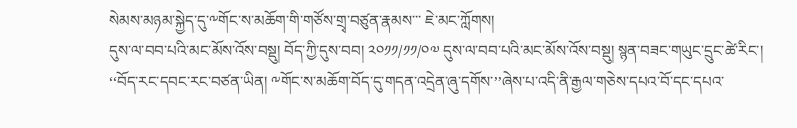སེམས་མཉམ་སྐྱེད་དུ་༸གོང་ས་མཆོག་གི་གཙོས་གྲྭ་བཙུན་རྣམས་་་ ཇེ་མང་ཀློགས།
དུས་ལ་བབ་པའི་མང་མོས་འོས་བསྡུ། བོད་ཀྱི་དུས་བབ། ༢༠༡༡/༡༡/༠༧ དུས་ལ་བབ་པའི་མང་མོས་འོས་བསྡུ། སྙན་བཟང་གཡུང་དྲུང་ཚེ་རིང་། ‘‘བོད་རང་དབང་རང་བཙན་ཡིན། ༸གོང་ས་མཆོག་བོད་དུ་གདན་འདྲེན་ཞུ་དགོས་’’ཞེས་པ་འདི་ནི་རྒྱལ་གཅེས་དཔའ་བོ་དང་དཔའ་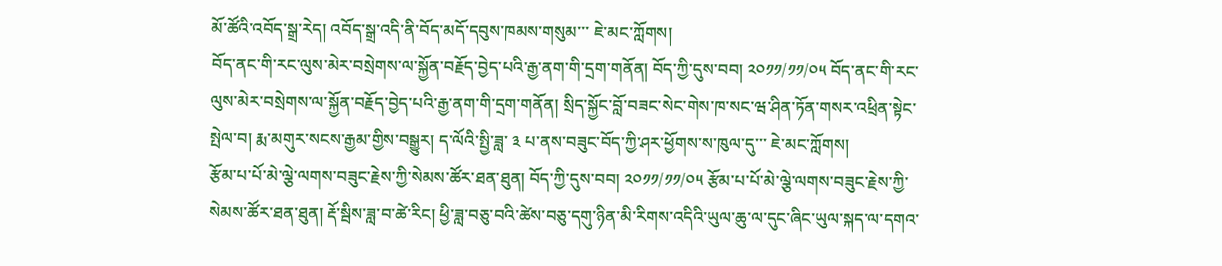མོ་ཚོའི་འབོད་སྒྲ་རེད། འབོད་སྒྲ་འདི་ནི་བོད་མདོ་དབུས་ཁམས་གསུམ་་་ ཇེ་མང་ཀློགས།
བོད་ནང་གི་རང་ལུས་མེར་བསྲེགས་ལ་སྐྱོན་བརྗོད་བྱེད་པའི་རྒྱ་ནག་གི་དྲག་གནོན། བོད་ཀྱི་དུས་བབ། ༢༠༡༡/༡༡/༠༥ བོད་ནང་གི་རང་ལུས་མེར་བསྲེགས་ལ་སྐྱོན་བརྗོད་བྱེད་པའི་རྒྱ་ནག་གི་དྲག་གནོན། སྲིད་སྐྱོང་བློ་བཟང་སེང་གེས་ཁ་སང་ཝ་ཤིན་ཏོན་གསར་འཕྲིན་སྟེང་སྤེལ་བ། རྨ་མགུར་སངས་རྒྱམ་གྱིས་བསྒྱུར། ད་ལོའི་སྤྱི་ཟླ་ ༣ པ་ནས་བཟུང་བོད་ཀྱི་ཤར་ཕྱོགས་ས་ཁུལ་དུ་་་ ཇེ་མང་ཀློགས།
རྩོམ་པ་པོ་མེ་ལྕེ་ལགས་བཟུང་རྗེས་ཀྱི་སེམས་ཚོར་ཐན་ཐུན། བོད་ཀྱི་དུས་བབ། ༢༠༡༡/༡༡/༠༥ རྩོམ་པ་པོ་མེ་ལྕེ་ལགས་བཟུང་རྗེས་ཀྱི་སེམས་ཚོར་ཐན་ཐུན། རྡོ་སྦིས་ཟླ་བ་ཚེ་རིང། ཕྱི་ཟླ་བཅུ་བའི་ཚེས་བཅུ་དགུ་ཉིན་མི་རིགས་འདིའི་ཡུལ་ཆུ་ལ་དུང་ཞིང་ཡུལ་སྐད་ལ་དགའ་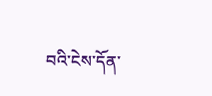བའི་ངེས་དོན་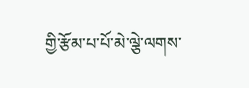གྱི་རྩོམ་པ་པོ་མེ་ལྕེ་ལགས་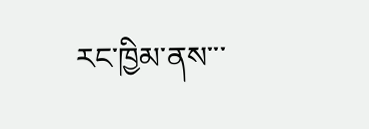རང་ཁྱིམ་ནས་་་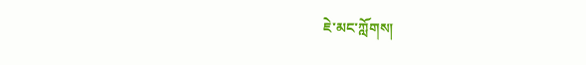ཇེ་མང་ཀློགས།